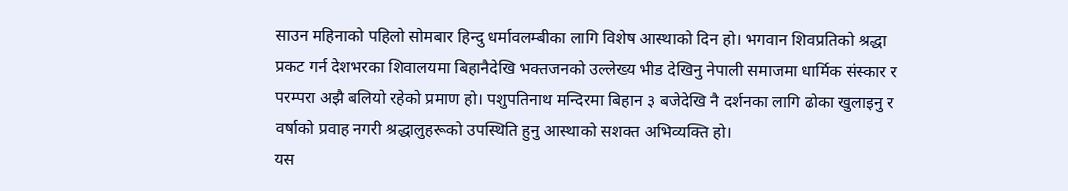साउन महिनाको पहिलो सोमबार हिन्दु धर्मावलम्बीका लागि विशेष आस्थाको दिन हो। भगवान शिवप्रतिको श्रद्धा प्रकट गर्न देशभरका शिवालयमा बिहानैदेखि भक्तजनको उल्लेख्य भीड देखिनु नेपाली समाजमा धार्मिक संस्कार र परम्परा अझै बलियो रहेको प्रमाण हो। पशुपतिनाथ मन्दिरमा बिहान ३ बजेदेखि नै दर्शनका लागि ढोका खुलाइनु र वर्षाको प्रवाह नगरी श्रद्धालुहरूको उपस्थिति हुनु आस्थाको सशक्त अभिव्यक्ति हो।
यस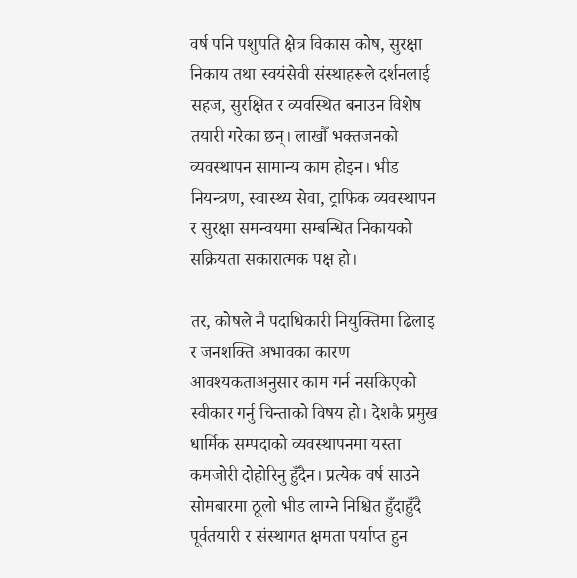वर्ष पनि पशुपति क्षेत्र विकास कोष, सुरक्षा निकाय तथा स्वयंसेवी संस्थाहरूले दर्शनलाई सहज, सुरक्षित र व्यवस्थित बनाउन विशेष तयारी गरेका छन्। लाखौँ भक्तजनको व्यवस्थापन सामान्य काम होइन। भीड नियन्त्रण, स्वास्थ्य सेवा, ट्राफिक व्यवस्थापन र सुरक्षा समन्वयमा सम्बन्धित निकायको सक्रियता सकारात्मक पक्ष हो।

तर, कोषले नै पदाधिकारी नियुक्तिमा ढिलाइ र जनशक्ति अभावका कारण आवश्यकताअनुसार काम गर्न नसकिएको स्वीकार गर्नु चिन्ताको विषय हो। देशकै प्रमुख धार्मिक सम्पदाको व्यवस्थापनमा यस्ता कमजोरी दोहोरिनु हुँदैन। प्रत्येक वर्ष साउने सोमबारमा ठूलो भीड लाग्ने निश्चित हुँदाहुँदै पूर्वतयारी र संस्थागत क्षमता पर्याप्त हुन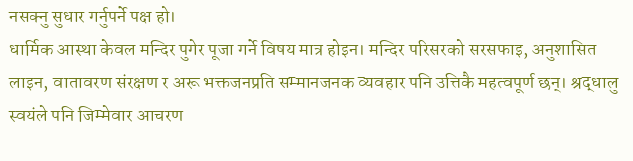नसक्नु सुधार गर्नुपर्ने पक्ष हो।
धार्मिक आस्था केवल मन्दिर पुगेर पूजा गर्ने विषय मात्र होइन। मन्दिर परिसरको सरसफाइ, अनुशासित लाइन, वातावरण संरक्षण र अरू भक्तजनप्रति सम्मानजनक व्यवहार पनि उत्तिकै महत्वपूर्ण छन्। श्रद्धालु स्वयंले पनि जिम्मेवार आचरण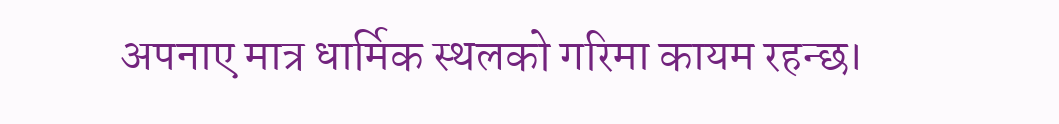अपनाए मात्र धार्मिक स्थलको गरिमा कायम रहन्छ।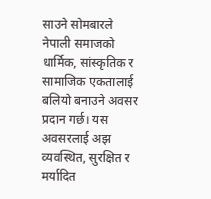साउने सोमबारले नेपाली समाजको धार्मिक, सांस्कृतिक र सामाजिक एकतालाई बलियो बनाउने अवसर प्रदान गर्छ। यस अवसरलाई अझ व्यवस्थित, सुरक्षित र मर्यादित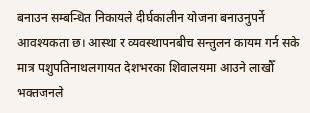बनाउन सम्बन्धित निकायले दीर्घकालीन योजना बनाउनुपर्ने आवश्यकता छ। आस्था र व्यवस्थापनबीच सन्तुलन कायम गर्न सके मात्र पशुपतिनाथलगायत देशभरका शिवालयमा आउने लाखौँ भक्तजनले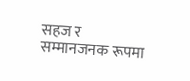सहज र सम्मानजनक रूपमा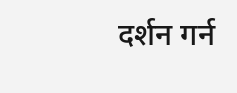दर्शन गर्न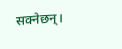सक्नेछन्।